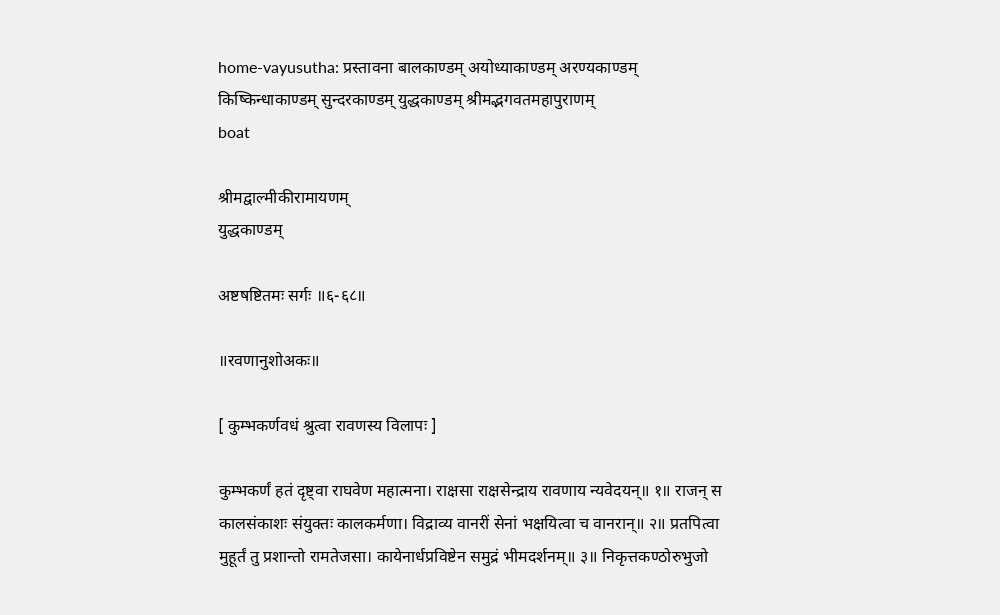home-vayusutha: प्रस्तावना बालकाण्डम् अयोध्याकाण्डम् अरण्यकाण्डम् किष्किन्धाकाण्डम् सुन्दरकाण्डम् युद्धकाण्डम् श्रीमद्भगवतमहापुराणम्
boat

श्रीमद्वाल्मीकीरामायणम्
युद्धकाण्डम्

अष्टषष्टितमः सर्गः ॥६-६८॥

॥रवणानुशोअकः॥

[ कुम्भकर्णवधं श्रुत्वा रावणस्य विलापः ]

कुम्भकर्णं हतं दृष्ट्वा राघवेण महात्मना। राक्षसा राक्षसेन्द्राय रावणाय न्यवेदयन्॥ १॥ राजन् स कालसंकाशः संयुक्तः कालकर्मणा। विद्राव्य वानरीं सेनां भक्षयित्वा च वानरान्॥ २॥ प्रतपित्वा मुहूर्तं तु प्रशान्तो रामतेजसा। कायेनार्धप्रविष्टेन समुद्रं भीमदर्शनम्॥ ३॥ निकृत्तकण्ठोरुभुजो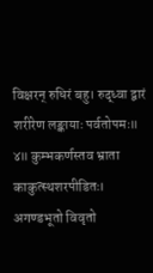विक्षरन् रुधिरं बहु। रुद्‍ध्वा द्वारं शरीरेण लङ्कायाः पर्वतोपमः॥ ४॥ कुम्भकर्णस्तव भ्राता काकुत्स्थशरपीडितः। अगण्डभूतो विवृतो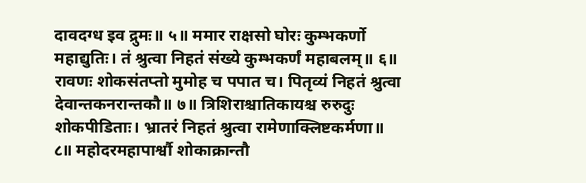दावदग्ध इव द्रुमः॥ ५॥ ममार राक्षसो घोरः कुम्भकर्णो महाद्युतिः। तं श्रुत्वा निहतं संख्ये कुम्भकर्णं महाबलम्॥ ६॥ रावणः शोकसंतप्तो मुमोह च पपात च। पितृव्यं निहतं श्रुत्वा देवान्तकनरान्तकौ॥ ७॥ त्रिशिराश्चातिकायश्च रुरुदुः शोकपीडिताः। भ्रातरं निहतं श्रुत्वा रामेणाक्लिष्टकर्मणा॥ ८॥ महोदरमहापार्श्वौ शोकाक्रान्तौ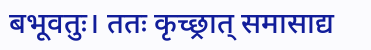बभूवतुः। ततः कृच्छ्रात् समासाद्य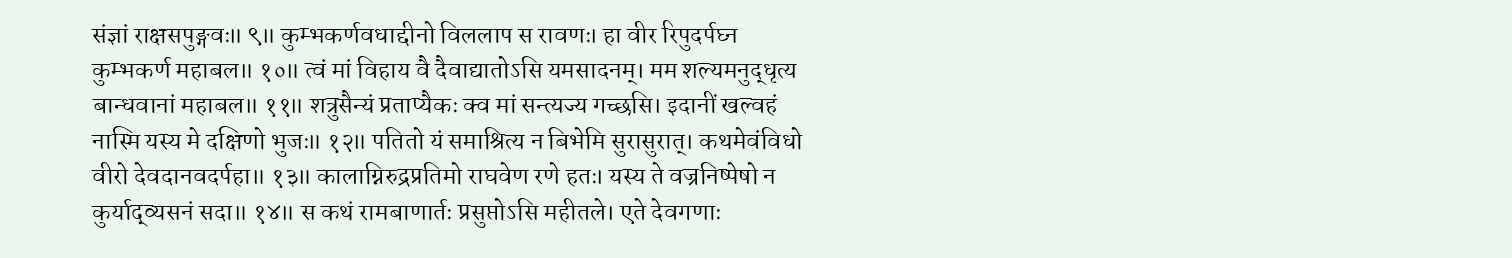संज्ञां राक्षसपुङ्गवः॥ ९॥ कुम्भकर्णवधाद्दीनो विललाप स रावणः। हा वीर रिपुदर्पघ्न कुम्भकर्ण महाबल॥ १०॥ त्वं मां विहाय वै दैवाद्यातोऽसि यमसादनम्। मम शल्यमनुद‍्धृत्य बान्धवानां महाबल॥ ११॥ शत्रुसैन्यं प्रताप्यैकः क्व मां सन्त्यज्य गच्छसि। इदानीं खल्वहं नास्मि यस्य मे दक्षिणो भुजः॥ १२॥ पतितो यं समाश्रित्य न बिभेमि सुरासुरात्। कथमेवंविधो वीरो देवदानवदर्पहा॥ १३॥ कालाग्निरुद्रप्रतिमो राघवेण रणे हतः। यस्य ते वज्रनिष्पेषो न कुर्याद्व्यसनं सदा॥ १४॥ स कथं रामबाणार्तः प्रसुप्तोऽसि महीतले। एते देवगणाः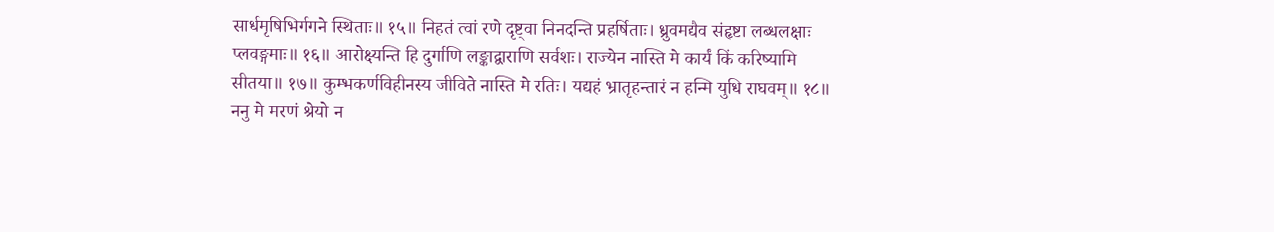सार्धमृषिभिर्गगने स्थिताः॥ १५॥ निहतं त्वां रणे दृष्ट्वा निनदन्ति प्रहर्षिताः। ध्रुवमद्यैव संहृष्टा लब्धलक्षाः प्लवङ्गमाः॥ १६॥ आरोक्ष्यन्ति हि दुर्गाणि लङ्काद्वाराणि सर्वशः। राज्येन नास्ति मे कार्यं किं करिष्यामि सीतया॥ १७॥ कुम्भकर्णविहीनस्य जीविते नास्ति मे रतिः। यद्यहं भ्रातृहन्तारं न हन्मि युधि राघवम्॥ १८॥ ननु मे मरणं श्रेयो न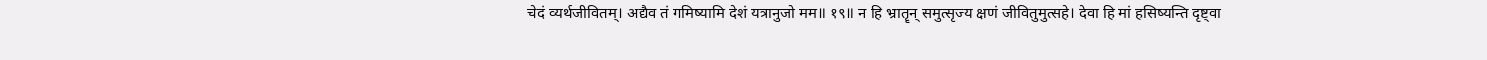चेदं व्यर्थजीवितम्। अद्यैव तं गमिष्यामि देशं यत्रानुजो मम॥ १९॥ न हि भ्रातॄन् समुत्सृज्य क्षणं जीवितुमुत्सहे। देवा हि मां हसिष्यन्ति दृष्ट्वा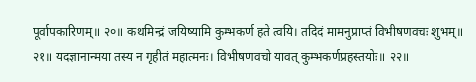पूर्वापकारिणम्॥ २०॥ कथमिन्द्रं जयिष्यामि कुम्भकर्ण हते त्वयि। तदिदं मामनुप्राप्तं विभीषणवचः शुभम्॥ २१॥ यदज्ञानान्मया तस्य न गृहीतं महात्मनः। विभीषणवचो यावत् कुम्भकर्णप्रहस्तयोः॥ २२॥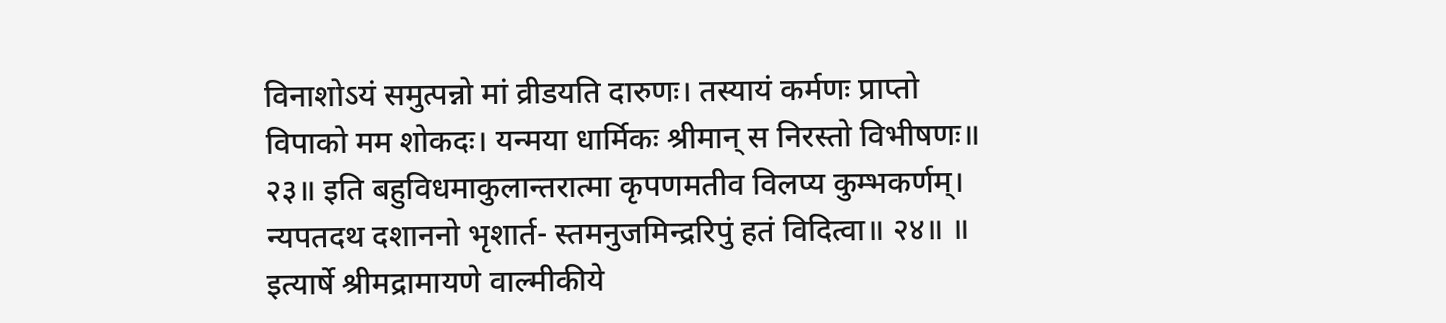विनाशोऽयं समुत्पन्नो मां व्रीडयति दारुणः। तस्यायं कर्मणः प्राप्तो विपाको मम शोकदः। यन्मया धार्मिकः श्रीमान् स निरस्तो विभीषणः॥ २३॥ इति बहुविधमाकुलान्तरात्मा कृपणमतीव विलप्य कुम्भकर्णम्। न्यपतदथ दशाननो भृशार्त- स्तमनुजमिन्द्ररिपुं हतं विदित्वा॥ २४॥ ॥ इत्यार्षे श्रीमद्रामायणे वाल्मीकीये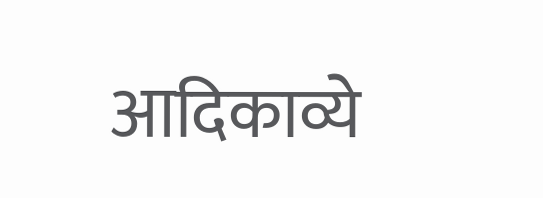आदिकाव्ये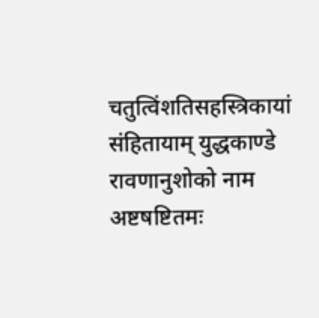चतुत्विंशतिसहस्त्रिकायां संहितायाम् युद्धकाण्डे रावणानुशोको नाम अष्टषष्टितमः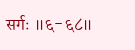सर्गः ॥६-६८॥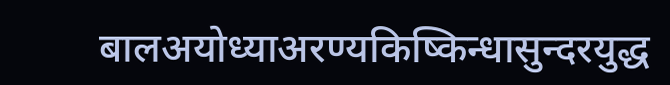बालअयोध्याअरण्यकिष्किन्धासुन्दरयुद्ध